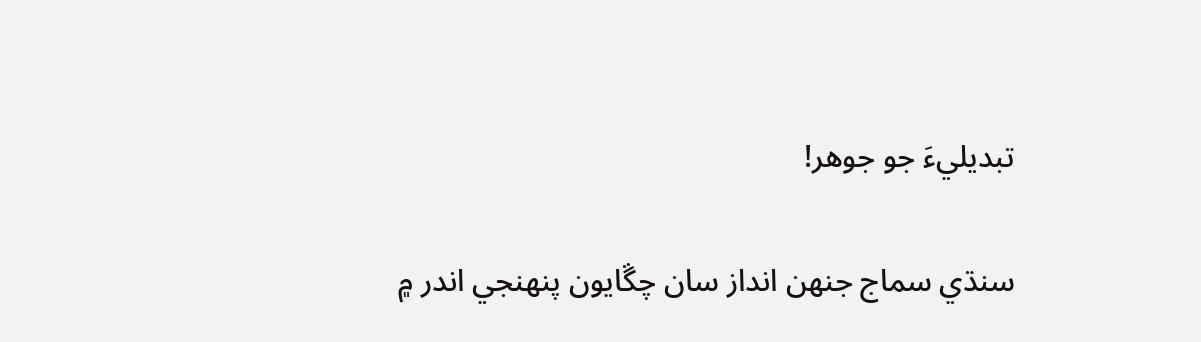تبديليءَ جو جوهر!

سنڌي سماج جنھن انداز سان چڱايون پنھنجي اندر ۾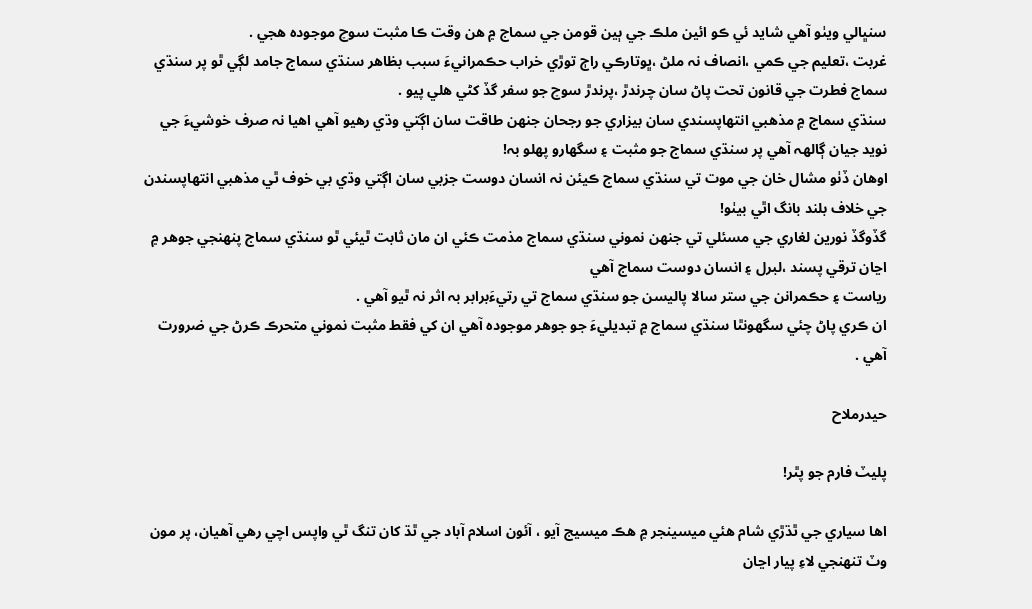سنڀالي ويٺو آھي شايد ئي ڪو ائين ملڪ جي ٻين قومن جي سماج ۾ ھن وقت ڪا مثبت سوچ موجودہ ھجي .
غربت ،تعليم جي ڪمي ،انصاف نہ ملڻ ،ڀوتارڪي راڄ توڙي خراب حڪمرانيءَ سبب بظاھر سنڌي سماج جامد لڳي ٿو پر سنڌي سماج فطرت جي قانون تحت پاڻ سان چرندڙ ،پرندڙ سوچ جو سفر گڏ کڻي ھلي پيو .
سنڌي سماج ۾ مذھبي انتھاپسندي سان بيزاري جو رجحان جنھن طاقت سان اڳتي وڌي رھيو آھي اھيا نہ صرف خوشيءَ جي نويد جيان ڳالھہ آھي پر سنڌي سماج جو مثبت ۽ سگھارو پھلو بہ!
اوھان ڏٺو مشال خان جي موت تي سنڌي سماج ڪيئن نہ انسان دوست جزبي سان اڳتي وڌي بي خوف ٿي مذھبي انتھاپسندن جي خلاف بلند بانگ اٿي بيٺو!
گڏوگڏ نورين لغاري جي مسئلي تي جنھن نموني سنڌي سماج مذمت ڪئي ان مان ثابت ٿيئي ٿو سنڌي سماج پنھنجي جوھر ۾ اڃان ترقي پسند ،لبرل ۽ انسان دوست سماج آھي
رياست ۽ حڪمرانن جي ستر سالا پاليسن جو سنڌي سماج تي رتيءَبرابر بہ اثر نہ ٿيو آھي .
ان ڪري پاڻ چئي سگھونٿا سنڌي سماج ۾ تبديليءَ جو جوھر موجودہ آھي ان کي فقط مثبت نموني متحرڪ ڪرڻ جي ضرورت آھي .

حيدرملاح

پليٽ فارم جو پٿر!

اها سياري جي ٿڌڙي شام هئي ميسينجر ۾ هڪ ميسيج آيو ، آئون اسلام آباد جي ٿڌ کان تنگ ٿي واپس اچي رهي آهيان، پر مون وٽ تنهنجي لاءِ پيار اڃان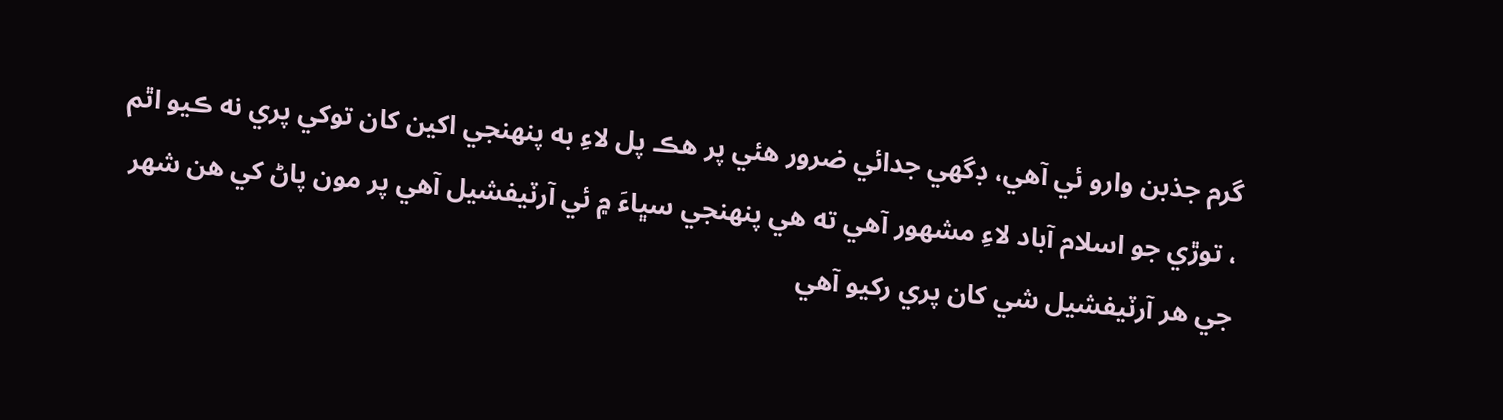گرم جذبن وارو ئي آهي، ڊگهي جدائي ضرور هئي پر هڪ پل لاءِ به پنهنجي اکين کان توکي پري نه ڪيو اٿم ، توڙي جو اسلام آباد لاءِ مشهور آهي ته هي پنهنجي سڀاءَ ۾ ئي آرٽيفشيل آهي پر مون پاڻ کي هن شهر جي هر آرٽيفشيل شي کان پري رکيو آهي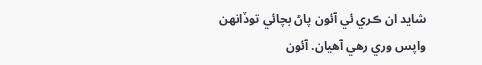شايد ان ڪري ئي آئون پاڻ بچائي توڏانهن واپس وري رهي آهيان. آئون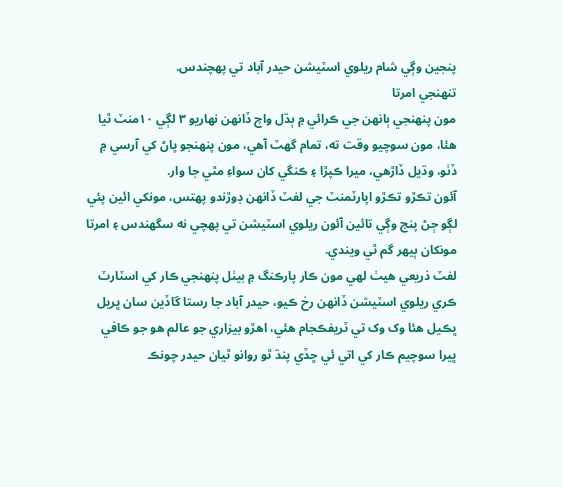پنجين وڳي شام ريلوي اسٽيشن حيدر آباد تي پهچندس.
تنهنجي امرتا
مون پنهنجي ٻانهن جي ڪرائي ۾ ٻڌل واچ ڏانهن نهاريو ٣ لڳي ١٠منٽ ٿيا هئا، مون سوچيو وقت ته، تمام گهٽ آهي، مون پنهنجو پاڻ کي آرسي ۾ ڏٺو، وڌيل ڏاڙهي، ميرا ڪپڙا ۽ ڪنگي کان سواءِ مٿي جا وار.
آئون تڪڙو تڪڙو اپارٽمنٽ جي لفٽ ڏانهن ڊوڙندو پهتس، مونکي ائين پئي لڳو ڄڻ پنج وڳي تائين آئون ريلوي اسٽيشن تي پهچي نه سگهندس ۽ امرتا مونکان ٻيهر گم ٿي ويندي.
لفٽ ذريعي هيٺ لهي مون ڪار پارڪنگ ۾ بيٺل پنهنجي ڪار کي اسٽارٽ ڪري ريلوي اسٽيشن ڏانهن رخ ڪيو، حيدر آباد جا رستا گاڏين سان ڀريل ڀڪيل هئا وک وک تي ٽريفڪجام هئي، اهڙو بيزاري جو عالم هو جو ڪافي ڀيرا سوچيم ڪار کي اتي ئي ڇڏي پنڌ ٿو روانو ٿيان حيدر چونڪ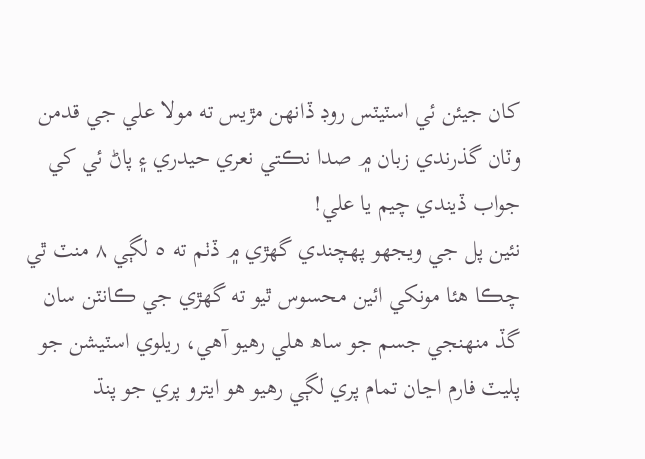کان جيئن ئي اسٽيٽس روڊ ڏانهن مڙيس ته مولا علي جي قدمن وٽان گذرندي زبان ۾ صدا نڪتي نعري حيدري ۽ پاڻ ئي کي جواب ڏيندي چيم يا علي!
نئين پل جي ويجهو پهچندي گهڙي ۾ ڏٺم ته ٥ لڳي ٨ منٽ ٿي چڪا هئا مونکي ائين محسوس ٿيو ته گهڙي جي ڪانٽن سان گڏ منهنجي جسم جو ساھ هلي رهيو آهي، ريلوي اسٽيشن جو پليٽ فارم اڃان تمام پري لڳي رهيو هو ايترو پري جو پنڌ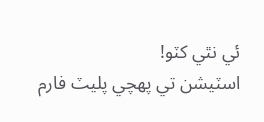ئي نٿي کٽو!
اسٽيشن تي پهچي پليٽ فارم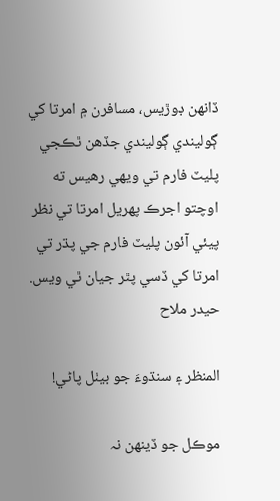ڏانهن ڊوڙيس، مسافرن ۾ امرتا کي ڳوليندي ڳوليندي جڏهن ٿڪجي پليٽ فارم تي ويهي رهيس ته اوچتو اجرڪ پهريل امرتا تي نظر پيئي آئون پليٽ فارم جي پڌر تي امرتا کي ڏسي پٿر جيان ٿي ويس.
حيدر ملاح

المنظر ۽ سنڌوءَ جو بيٺل پاڻي!

موڪل جو ڏينھن نہ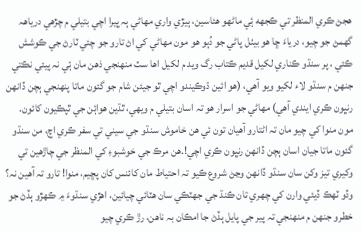ھجڻ ڪري المنظر تي ڪجھه ۂي ماڻھو ھئاسين، ٻيڙي واري مھاڻي ٻہ ڀيرا اچي بتيلي م چڙھي درياھہ گھمڻ جو چيو، درياءَ ڇا ھو بيٺل پاڻي جو دُٻو ھو مون مھاڻي کي اڻ تارو جو چئي ٽارڻ جي ڪوشش ڪئي ، پر سنڌو ڪناري لکيل قديم ڪتاب رگ ويد م لکيل اھا سٽ منھنجي ذھن مان ۂي نہ پيئي نڪتي جنھن م سنڌو لاء لکيو ويو آھي، (ھو ائين ڌوڪيندو اچي ٿو جيئن شام جو گئون ماتا پنھنجي ٻچن ڏانھن رنڀون ڪري ايندي آھي) مھاڻي جو اسرار ھو تہ اسان بتيلي م ويھي، ٿڌين ھواۂن جي ٿپڪيون کائون.
مون منوا کي چيو مان تہ اڻتارو آھيان تون ئي ھن خاموش سنڌو جي سيني تي سفر ڪري اچ، من سنڌو گئون ماتا جيان اسان ٻچن ڏانھن رنڀون ڪري اچي!.ھن مرڪ جي خوشبوءِ کي المنظر جي چاڙھين تي وکيري تيز وکن سان سنڌو ڏانھن وڃڻ شروع ڪيو تہ احتياط مان کائنس کان پڇيم، منوا! تارو تہ آھين نہ؟
وڏو ٽھڪ ڏيئي وارن کي چھري تان ڪنڌ جي جھٽڪي سان ھٽائي چيائين، اھڙي سنڌوءَ ۾ ڪھڙو ٻڏڻ جو خطرو جنھن م منھنجي تہ پير جي پايل ٻڏڻ جا امڪان بہ ناھن، رڙ ڪري چيو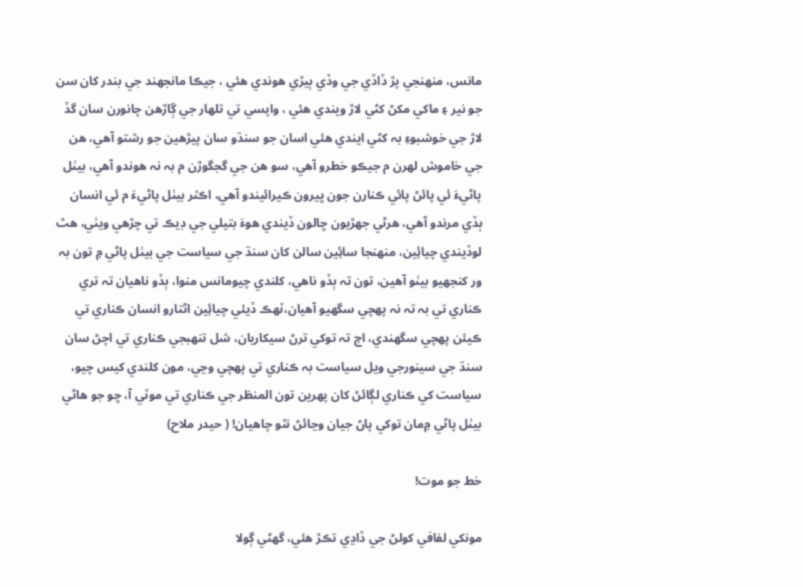مانس، منھنجي پڙ ڏاڏي جي وڏي ٻيڙي ھوندي ھئي ، جيڪا مانجھند جي بندر کان سن جو نير ۽ ماکي مکڻ کڻي لاڙ ويندي ھئي ، واپسي تي تلھار جي ڳاڙھن چانورن سان گڏ لاڙ جي خوشبوءِ بہ کڻي ايندي ھئي اسان جو سنڌو سان پيڙھين جو رشتو آھي، ھن جي خاموش لھرن م جيڪو خطرو آھي، سو ھن جي گجگوڙن م بہ نہ ھوندو آھي، بيٺل پاڻيءَ ئي پائڻ پائي ڪنارن جون ڀيرون ڪيرائيندو آھي، اڪثر بيٺل پاڻيءَ م ئي انسان ٻڏي مرندو آھي، ھرڻي جھڙيون ڇالون ڏيندي ھوءَ بتيلي جي ڊيڪ تي چڙھي ويٺي، ھٿ لوڏيندي چياۂين، منھنجا ساۂين سالن کان سنڌ جي سياست جي بيٺل پاڻي ۾ تون بہ ور کنجھيو بيٺو آھين، تون تہ ٻڏو ناھي، کلندي چيومانس منوا، ٻڏو ناھيان تہ تري ڪناري تي بہ تہ نہ پھچي سگھيو آھيان،ٽھڪ ڏيئي چياۂين اڻتارو انسان ڪناري تي ڪيئن پھچي سگھندي، اچ تہ توکي ترڻ سيکاريان، شل تنھبجي ڪناري تي اچڻ سان سنڌ جي سينورجي ويل سياست بہ ڪناري تي پھچي وڃي، مون کلندي کيس چيو، سياست کي ڪناري لڳائڻ کان پھرين تون المنظر جي ڪناري تي موٽي آ، ڇو جو ھاڻي بيٺل پاڻي ۾مان توکي پاڻ جيان وڃائڻ نٿو چاھيان! ( حيدر ملاح)

خط جو موت!

مونکي لفافي کولڻ جي ڏاڍي تڪڙ هئي، گهڻي ڳولا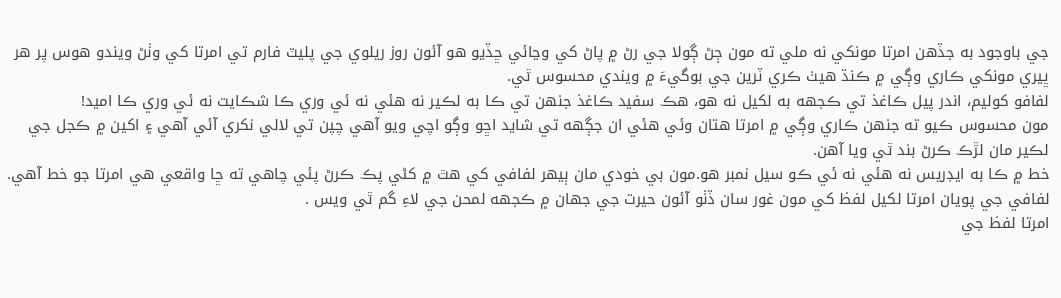جي باوجود به جڏهن امرتا مونکي نه ملي ته مون ڄڻ ڳولا جي رڻ ۾ پاڻ کي وڃائي ڇڏيو هو آئون روز ريلوي جي پليٽ فارم تي امرتا کي وٺڻ ويندو هوس پر هر ڀيري مونکي ڪاري وڳي ۾ ڪنڌ هيٺ ڪري ٽرين جي بوگيءَ ۾ ويندي محسوس ٿي.
لفافو کوليم، اندر پيل ڪاغذ تي ڪجهه به لکيل نه هو، هڪ سفيد ڪاغذ جنهن تي ڪا به لڪير نه هئي نه ئي وري ڪا شڪايت نه ئي وري ڪا اميد!
مون محسوس ڪيو ته جنهن ڪاري وڳي ۾ امرتا هتان وئي هئي ان جڳهه تي شايد اڇو وڳو اچي ويو آهي چپن تي لالي نکري آئي آهي ۽ اکين ۾ ڪجل جي لڪير مان لڙڪ ڪرڻ بند ٿي ويا آهن.
خط ۾ ڪا به ايڊريس نه هئي نه ئي ڪو سيل نمبر هو.مون بي خودي مان ٻيهر لفافي کي هٿ ۾ کڻي پڪ ڪرڻ پئي چاهي ته ڇا واقعي هي امرتا جو خط آهي.
لفافي جي پويان امرتا لکيل لفظ کي مون غور سان ڏٺو آئون حيرت جي جهان ۾ ڪجهه لمحن جي لاءِ گم ٿي ويس .
امرتا لفظ جي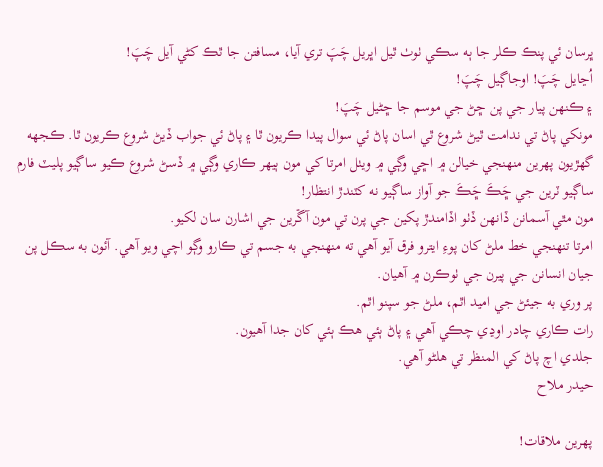ڀرسان ئي پنڪ ڪلر جا ٻه سڪي ٺوٺ ٿيل اڀريل چَپَ تري آيا، مسافتن جا ٿڪ کڻي آيل چَپَ!
اُڃايل چَپَ! اوجاڳيل چَپَ!
۽ ڪنهن پيار جي پن ڇڻ جي موسم جا ڇڻيل چَپَ!
مونکي پاڻ تي ندامت ٿيڻ شروع ٿي اسان پاڻ ئي سوال پيدا ڪريون ٿا ۽ پاڻ ئي جواب ڏيڻ شروع ڪريون ٿا. ڪجهه گهڙيون پهرين منهنجي خيالن ۾ اڇي وڳي ۾ ويٺل امرتا کي مون ٻيهر ڪاري وڳي ۾ ڏسڻ شروع ڪيو ساڳيو پليٽ فارم ساڳيو ٽرين جي ڇَڪَ ڇَڪَ جو آواز ساڳيو نه کٽندڙ انتظار!
مون مٿي آسمانن ڏانهن ڏٺو اڏامندڙ پکين جي پرن تي مون آڱرين جي اشارن سان لکيو.
امرتا تنهنجي خط ملڻ کان پوءِ ايترو فرق آيو آهي ته منهنجي به جسم تي ڪارو وڳو اچي ويو آهي. آئون به سڪل پن جيان انسانن جي پيرن جي ٺوڪرن ۾ آهيان.
پر وري به جيئڻ جي اميد اٿم، ملڻ جو سپنو اٿم.
رات ڪاري چادر اوڍي چڪي آهي ۽ پاڻ ٻئي هڪ ٻئي کان جدا آهيون.
جلدي اچ پاڻ کي المنظر تي هلڻو آهي.
حيدر ملاح

پهرين ملاقات!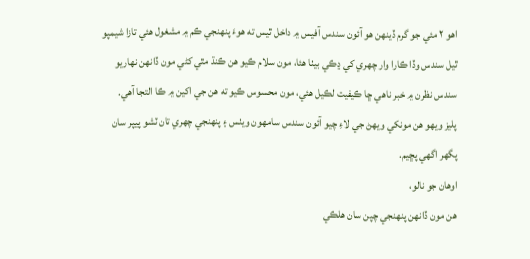اهو ٢ مئي جو گرم ڏينهن هو آئون سندس آفيس ۾ داخل ٿيس ته هوءَ پنهنجي ڪم ۾ مشغول هئي تازا شيمپو ٿيل سندس وڏا ڪارا وار چهري کي ڍڪي بيٺا هئا، مون سلام ڪيو هن ڪنڌ مٿي کڻي مون ڏانهن نهاريو سندس نظرن ۾ خبر ناهي ڇا ڪيفيت لڪيل هئي، مون محسوس ڪيو ته هن جي اکين ۾ ڪا التجا آهي.
پليز ويهو هن مونکي ويهڻ جي لاءِ چيو آئون سندس سامهون ويٺس ۽ پنهنجي چهري تان ٽشو پيپر سان پگهر اگھي پڇيم.
اوهان جو نالو،
هن مون ڏانهن پنهنجي چپن سان هلڪي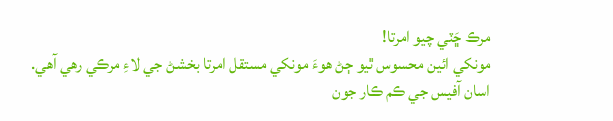مرڪ ڇَٽي چيو امرتا!
مونکي ائين محسوس ٿيو ڄڻ ھوءَ مونکي مستقل امرتا بخشڻ جي لاءِ مرڪي رهي آهي.
اسان آفيس جي ڪم ڪار جون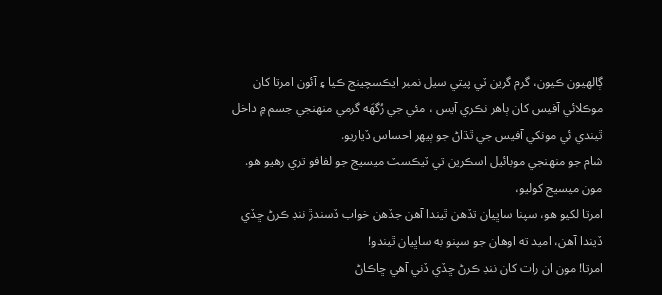ڳالهيون ڪيون، گرم گرين ٽي پيتي سيل نمبر ايڪسچينج ڪيا ۽ آئون امرتا کان موڪلائي آفيس کان ٻاهر نڪري آيس ، مئي جي رُگهَه گرمي منهنجي جسم ۾ داخل ٿيندي ئي مونکي آفيس جي ٿڌاڻ جو ٻيهر احساس ڏياريو.
شام جو منهنجي موبائيل اسڪرين تي ٽيڪسٽ ميسيج جو لفافو تري رهيو هو. مون ميسيج کوليو،
امرتا لکيو هو، سپنا ساڀيان تڏهن ٿيندا آهن جڏهن خواب ڏسندڙ ننڊ ڪرڻ ڇڏي ڏيندا آهن، اميد ته اوهان جو سپنو به ساڀيان ٿيندو!
امرتا! مون ان رات کان ننڊ ڪرڻ ڇڏي ڏني آهي ڇاڪاڻ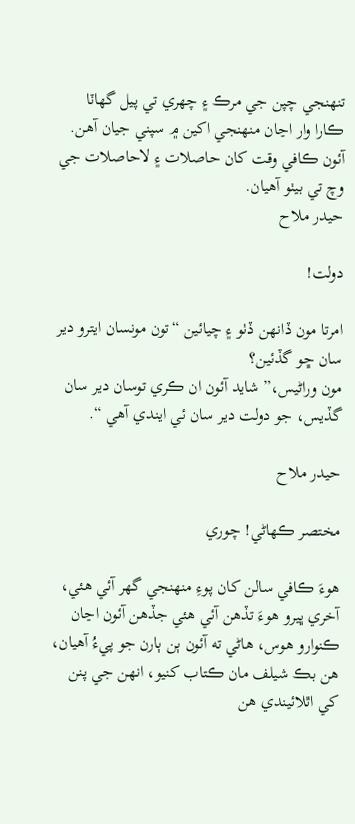تنهنجي چپن جي مرڪ ۽ چهري تي پيل گهاٽا ڪارا وار اڃان منهنجي اکين ۾ سپني جيان آهن.
آئون ڪافي وقت کان حاصلات ۽ لاحاصلات جي وچ تي بيٺو آهيان.
حيدر ملاح

دولت!

امرتا مون ڏانهن ڏٺو ۽ چيائين “تون مونسان ايترو دير سان ڇو گڏئين؟
مون وراڻيس،” شايد آئون ان ڪري توسان دير سان گڏيس، جو دولت دير سان ئي ايندي آهي “.

حيدر ملاح

مختصر ڪهاڻي! چوري

هوءَ ڪافي سالن کان پوءِ منهنجي گهر آئي هئي، آخري ڀيرو هوءَ تڏهن آئي هئي جڏهن آئون اڃان ڪنوارو هوس، هاڻي ته آئون ٻن ٻارن جو پيءُ آهيان، هن بڪ شيلف مان ڪتاب کنيو، انهن جي پنن کي اٿلائيندي هن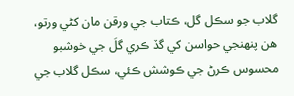گلاب جو سڪل گل، ڪتاب جي ورقن مان کڻي ورتو، هن پنهنجي حواسن کي گڏ ڪري گلَ جي خوشبو محسوس ڪرڻ جي ڪوشش ڪئي، سڪل گلاب جي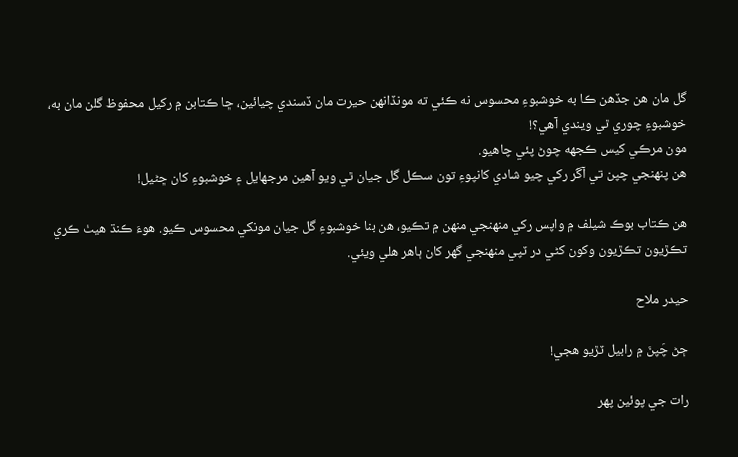گل مان هن جڏهن ڪا به خوشبوءِ محسوس نه ڪئي ته مونڏانهن حيرت مان ڏسندي چيائين، ڇا ڪتابن ۾ رکيل محفوظ گلن مان به، خوشبوءِ چوري ٿي ويندي آهي؟!
مون مرڪي کيس ڪجهه چوڻ پئي چاهيو.
هن پنهنجي چپن تي آڱر رکي چيو شادي کانپوءِ تون سڪل گل جيان ٿي ويو آهين مرجهايل ۽ خوشبوءِ کان ڇڻيل!

هن ڪتاب بوڪ شيلف ۾ واپس رکي منهنجي منهن ۾ تڪيو، هن بنا خوشبوءِ گل جيان مونکي محسوس ڪيو. هوءَ ڪنڌ هيٺ ڪري تڪڙيون تڪڙيون وکون کڻي در ٽپي منهنجي گهر کان ٻاهر هلي ويئي.

حيدر ملاح

ڄڻ چَپنَ ۾ رابيل ٽڙيو هجي!

رات جي پوئين پھر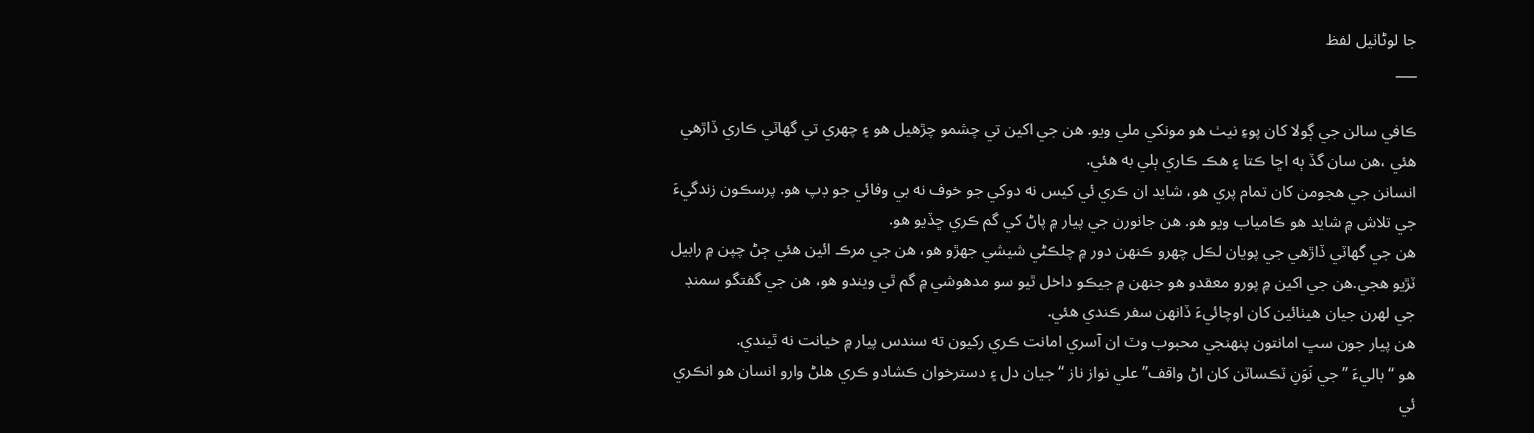جا لوڻاٺيل لفظ
___

ڪافي سالن جي ڳولا کان پوءِ نيٺ هو مونکي ملي ويو. هن جي اکين تي چشمو چڙهيل هو ۽ چهري تي گهاٽي ڪاري ڏاڙهي هئي ،هن سان گڏ ٻه اڇا ڪتا ۽ هڪ ڪاري ٻلي به هئي.
انسانن جي هجومن کان تمام پري هو، شايد ان ڪري ئي کيس نه دوکي جو خوف نه بي وفائي جو ڊپ هو. پرسڪون زندگيءَ جي تلاش ۾ شايد هو ڪامياب ويو هو. هن جانورن جي پيار ۾ پاڻ کي گم ڪري ڇڏيو هو.
هن جي گهاٽي ڏاڙهي جي پويان لڪل چهرو ڪنهن دور ۾ چلڪڻي شيشي جهڙو هو، هن جي مرڪ ائين هئي ڄڻ چپن ۾ رابيل ٽڙيو هجي.هن جي اکين ۾ پورو معقدو هو جنهن ۾ جيڪو داخل ٿيو سو مدهوشي ۾ گم ٿي ويندو هو، هن جي گفتگو سمنڊ جي لهرن جيان هيٺائين کان اوچائيءَ ڏانهن سفر ڪندي هئي.
هن پيار جون سڀ امانتون پنهنجي محبوب وٽ ان آسري امانت ڪري رکيون ته سندس پيار ۾ خيانت نه ٿيندي.
هو “باليءَ ” جي نَوَنِ ٽڪساٽن کان اڻ واقف” علي نواز ناز “جيان دل ۽ دسترخوان ڪشادو ڪري هلڻ وارو انسان هو انڪري ئي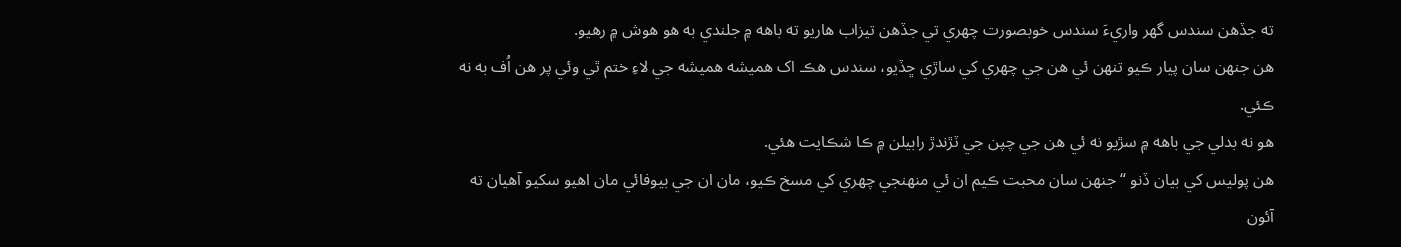ته جڏهن سندس گهر واريءَ سندس خوبصورت چهري تي جڏهن تيزاب هاريو ته باهه ۾ جلندي به هو هوش ۾ رهيو.
هن جنهن سان پيار ڪيو تنهن ئي هن جي چهري کي ساڙي ڇڏيو، سندس هڪ اک هميشه هميشه جي لاءِ ختم ٿي وئي پر هن اُف به نه ڪئي.
هو نه بدلي جي باهه ۾ سڙيو نه ئي هن جي چپن جي ٽڙندڙ رابيلن ۾ ڪا شڪايت هئي.
هن پوليس کي بيان ڏنو “جنهن سان محبت ڪيم ان ئي منهنجي چهري کي مسخ ڪيو، مان ان جي بيوفائي مان اهيو سکيو آهيان ته آئون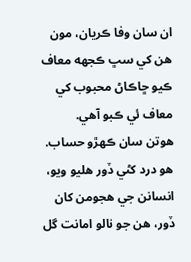ان سان وفا ڪريان، مون هن کي سڀ ڪجهه معاف ڪيو ڇاڪاڻ محبوب کي معاف ئي ڪبو آهي.
هوتن سان ڪهڙو حساب.
هو درد کڻي ڏور هليو ويو، انسانن جي هجومن کان ڏور، هن جو نالو امانت گل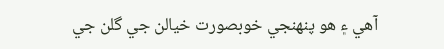آهي ۽ هو پنهنجي خوبصورت خيالن جي گلن جي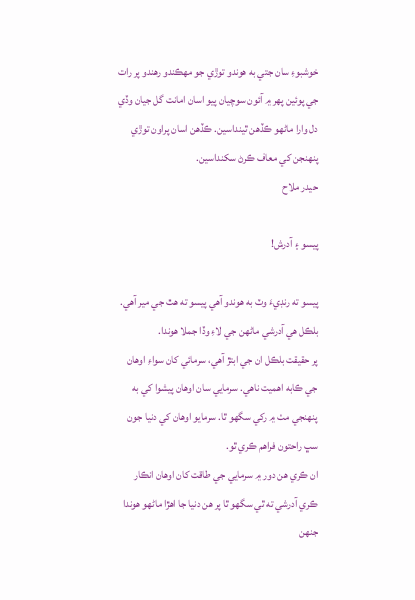خوشبوءِ سان جتي به هوندو توڙي جو مهڪندو رهندو پر رات جي پوئين پهر ۾ آئون سوچيان پيو اسان امانت گل جيان وڏي دل وارا ماڻهو ڪڏهن ٿينداسين. ڪڏهن اسان پراون توڙي پنهنجن کي معاف ڪرڻ سکنداسين.
حيدر ملاح

پيسو ۽ آدرش!

پيسو ته رنڊيءَ وٽ به هوندو آهي پيسو ته هٿ جي مير آهي.
بلڪل هي آدرشي ماڻهن جي لاءِ وڏا جملا هوندا.
پر حقيقت بلڪل ان جي ابتڙ آهي، سرمائي کان سواءِ اوهان جي ڪابه اهميت ناهي. سرمايي سان اوهان پيشوا کي به پنهنجي مٺ ۾ رکي سگهو ٿا. سرمايو اوهان کي دنيا جون سڀ راحتون فراهم ڪري ٿو.
ان ڪري هن دور ۾ سرمايي جي طاقت کان اوهان انڪار ڪري آدرشي ته ٿي سگهو ٿا پر هن دنيا جا اهڙا ماڻهو هوندا جنهن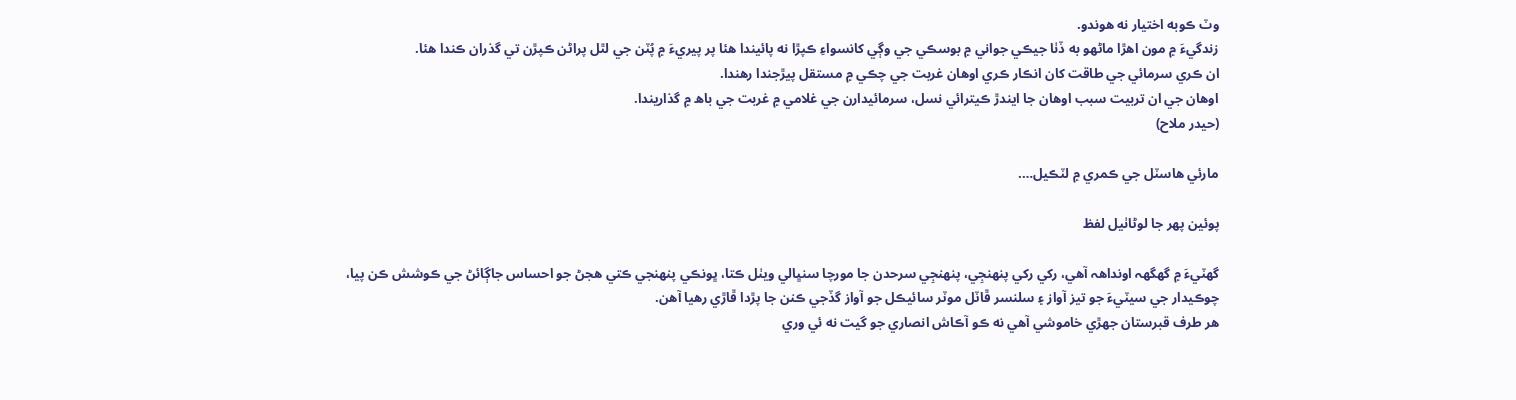وٽ ڪوبه اختيار نه هوندو.
زندگيءَ ۾ مون اهڙا ماڻهو به ڏٺا جيڪي جواني ۾ بوسڪي جي وڳي کانسواءِ ڪپڙا نه پائيندا هئا پر پيريءَ ۾ پُٽن جي لٿل پراڻن ڪپڙن تي گذران ڪندا هئا.
ان ڪري سرمائي جي طاقت کان انڪار ڪري اوهان غربت جي چڪي ۾ مستقل پيڙجندا رهندا.
اوهان جي ان تربيت سبب اوهان جا ايندڙ ڪيترائي نسل، سرمائيدارن جي غلامي ۾ غربت جي باھ ۾ گذاريندا.
(حيدر ملاح)

مارئي هاسٽل جي ڪمري ۾ لٽڪيل….

پوئين پھر جا لوڻاٺيل لفظ

گھٽيءَ ۾ گھگھہ اونداھہ آھي، رکي رکي پنهنجِي، پنھنجِي سرحدن جا مورچا سنڀالي ويٺل ڪتا، ڀونڪي پنھنجي ڪتي ھجڻ جو احساس جاڳائڻ جي ڪوشش ڪن پيا،
چوڪيدار جي سيٽيءَ جو تيز آواز ۽ سلنسر ڦاٽل موٽر سائيڪل جو آواز گڏجي ڪنن جا پڙدا ڦاڙي رھيا آھن.
ھر طرف قبرستان جهڙي خاموشي آھي نه ڪو آڪاش انصاري جو گيت نه ئي وري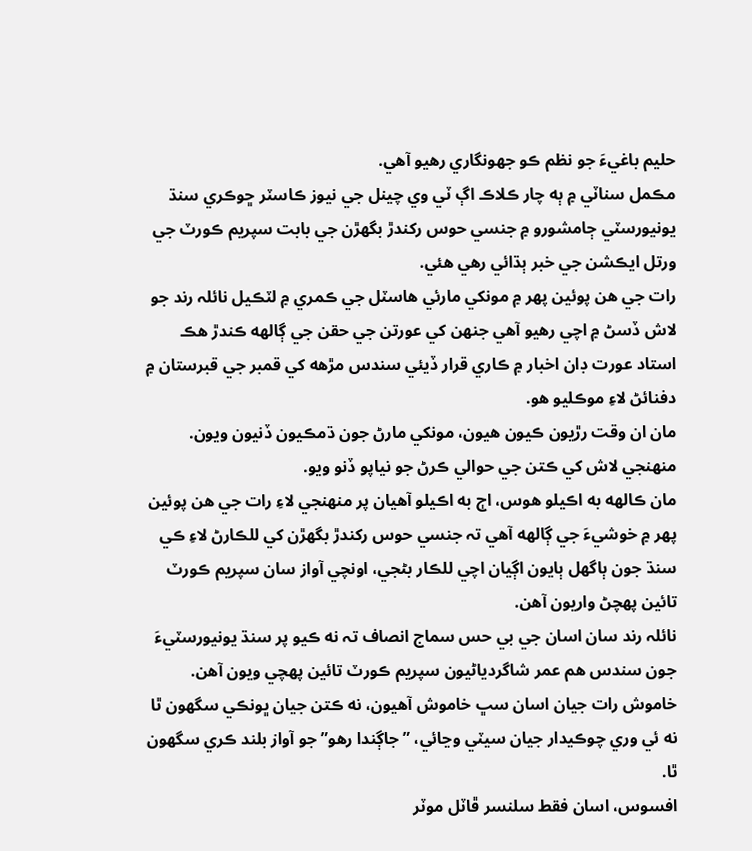حليم باغيءَ جو نظم ڪو جھونگاري رھيو آھي.
مڪمل سناٽي ۾ ٻه چار ڪلاڪ اڳ ٽي وي چينل جي نيوز ڪاسٽر ڇوڪري سنڌ يونيورسٽي ڄامشورو ۾ جنسي حوس رکندڙ بگھڙن جي بابت سپريم ڪورٽ جي ورتل ايڪشن جي خبر ٻڌائي رھي ھئي.
رات جي ھن پوئين پھر ۾ مونکي مارئي ھاسٽل جي ڪمري ۾ لٽڪيل نائلہ رند جو لاش ڏسڻ ۾ اچي رھيو آھي جنھن کي عورتن جي حقن جي ڳالهه ڪندڙ ھڪ استاد عورت ڊان اخبار ۾ ڪاري قرار ڏيئي سندس مڙهه کي قمبر جي قبرستان ۾ دفنائڻ لاءِ موڪليو ھو.
مان ان وقت رڙيون ڪيون ھيون، مونکي مارڻ جون ڌمڪيون ڏنيون ويون.
منھنجي لاش کي ڪتن جي حوالي ڪرڻ جو نياپو ڏنو ويو.
مان ڪالهه به اڪيلو ھوس، اڄ به اڪيلو آهيان پر منھنجي لاءِ رات جي ھن پوئين پھر ۾ خوشيءَ جي ڳالهه آھي تہ جنسي حوس رکندڙ بگھڙن کي للڪارڻ لاءِ ڪي سنڌ جون ٻاگھل ٻايون اڳيان اچي للڪار بڻجي، اونچي آواز سان سپريم ڪورٽ تائين پھچڻ واريون آھن.
نائلہ رند سان اسان جي بي حس سماج انصاف تہ نه ڪيو پر سنڌ يونيورسٽيءَ جون سندس ھم عمر شاگردياڻيون سپريم ڪورٽ تائين پھچي ويون آھن.
خاموش رات جيان اسان سڀ خاموش آھيون، نه ڪتن جيان ڀونڪي سگھون ٿا نه ئي وري چوڪيدار جيان سيٽي وڃائي، ”جاڳندا رھو” جو آواز بلند ڪري سگھون ٿا.
افسوس، اسان فقط سلنسر ڦاٽل موٽر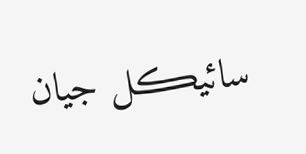سائيڪل جيان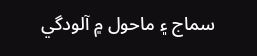سماج ۽ ماحول ۾ آلودگي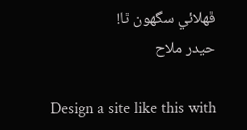ڦھلائي سگھون ٿا!
حيدر ملاح

Design a site like this with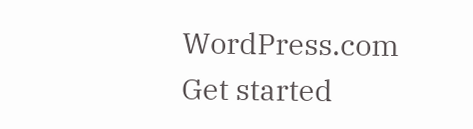WordPress.com
Get started